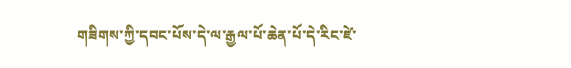གཟིགས་ཀྱི་དབང་པོས་དེ་ལ་རྒྱལ་པོ་ཆེན་པོ་དེ་རིང་ཛེ་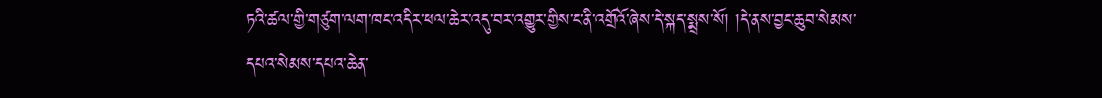ཏའི་ཚལ་གྱི་གཙུག་ལག་ཁང་འདིར་ཕལ་ཆེར་འདུ་བར་འགྱུར་གྱིས་ང་ནི་འགྲོའོ་ཞེས་དེ་སྐད་སྨྲས་སོ། །དེ་ནས་བྱང་ཆུབ་སེམས་དཔའ་སེམས་དཔའ་ཆེན་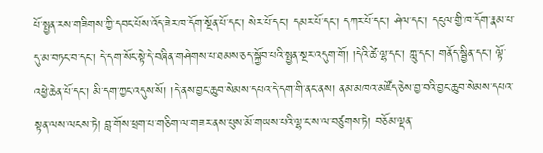པོ་སྤྱན་རས་གཟིགས་ཀྱི་དབང་པོས་འོད་ཟེར་ཁ་དོག་སྔོན་པོ་དང་། སེར་པོ་དང་། དམར་པོ་དང་། དཀར་པོ་དང་། ཤེལ་དང་། དངུལ་གྱི་ཁ་དོག་རྣམ་པ་དུ་མ་བཏང་བ་དང་། དེ་དག་སོང་སྟེ་དེ་བཞིན་གཤེགས་པ་ཐམས་ཅད་སྐྱོབ་པའི་སྤྱན་སྔར་འདུག་གོ། །དེའི་ཚེ་ལྷ་དང་། ཀླུ་དང་། གནོད་སྦྱིན་དང་། ལྟོ་འཕྱེ་ཆེན་པོ་དང་། མི་དག་ཀྱང་འདུས་སོ། །དེ་ནས་བྱང་ཆུབ་སེམས་དཔའ་དེ་དག་གི་ནང་ནས། ནམ་མཁའ་མཛོད་ཅེས་བྱ་བའི་བྱང་ཆུབ་སེམས་དཔའ་སྟན་ལས་ལངས་ཏེ། བླ་གོས་ཕྲག་པ་གཅིག་ལ་གཟར་ནས་པུས་མོ་གཡས་པའི་ལྷ་ང་ས་ལ་བཙུགས་ཏེ། བཅོམ་ལྡན་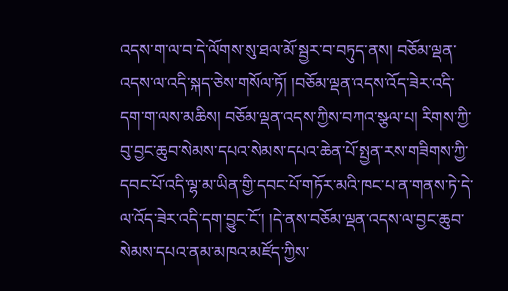འདས་ག་ལ་བ་དེ་ལོགས་སུ་ཐལ་མོ་སྦྱར་བ་བཏུད་ནས། བཅོམ་ལྡན་འདས་ལ་འདི་སྐད་ཅེས་གསོལ་ཏོ། །བཅོམ་ལྡན་འདས་འོད་ཟེར་འདི་དག་ག་ལས་མཆིས། བཅོམ་ལྡན་འདས་ཀྱིས་བཀའ་སྩལ་པ། རིགས་ཀྱི་བུ་བྱང་ཆུབ་སེམས་དཔའ་སེམས་དཔའ་ཆེན་པོ་སྤྱན་རས་གཟིགས་ཀྱི་དབང་པོ་འདི་ལྷ་མ་ཡིན་གྱི་དབང་པོ་གཏོར་མའི་ཁང་པ་ན་གནས་ཏེ་དེ་ལ་འོད་ཟེར་འདི་དག་བྱུང་ངོ་། །དེ་ནས་བཅོམ་ལྡན་འདས་ལ་བྱང་ཆུབ་སེམས་དཔའ་ནམ་མཁའ་མཛོད་ཀྱིས་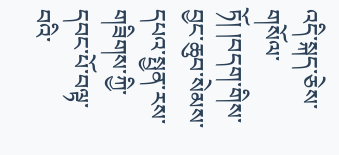འདི་སྐད་ཅེས་གསོལ་ཏོ། །བདག་གིས་བྱང་ཆུབ་སེམས་དཔའ་སྤྱན་རས་གཟིགས་ཀྱི་དབང་པོ་བལྟ་བའི་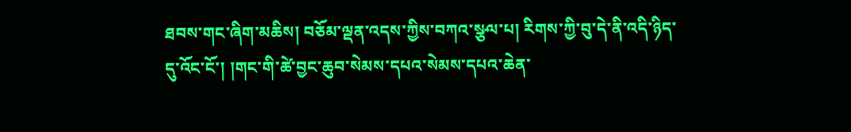ཐབས་གང་ཞིག་མཆིས། བཅོམ་ལྡན་འདས་ཀྱིས་བཀའ་སྩལ་པ། རིགས་ཀྱི་བུ་དེ་ནི་འདི་ཉིད་དུ་འོང་ངོ་། །གང་གི་ཚེ་བྱང་ཆུབ་སེམས་དཔའ་སེམས་དཔའ་ཆེན་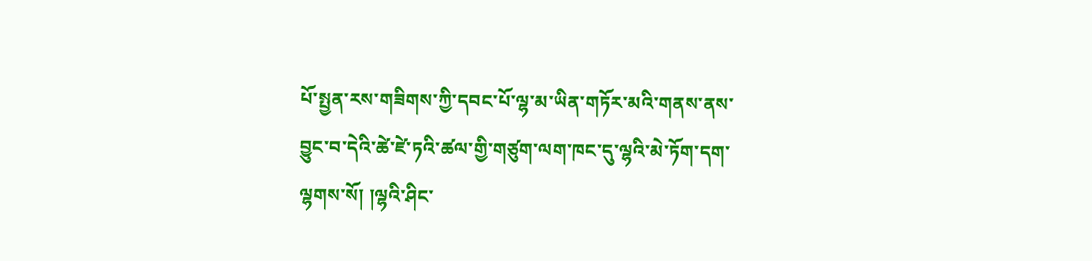པོ་སྤྱན་རས་གཟིགས་ཀྱི་དབང་པོ་ལྷ་མ་ཡིན་གཏོར་མའི་གནས་ནས་བྱུང་བ་དེའི་ཚེ་ཛེ་ཏའི་ཚལ་གྱི་གཙུག་ལག་ཁང་དུ་ལྷའི་མེ་ཏོག་དག་ལྷགས་སོ། །ལྷའི་ཤིང་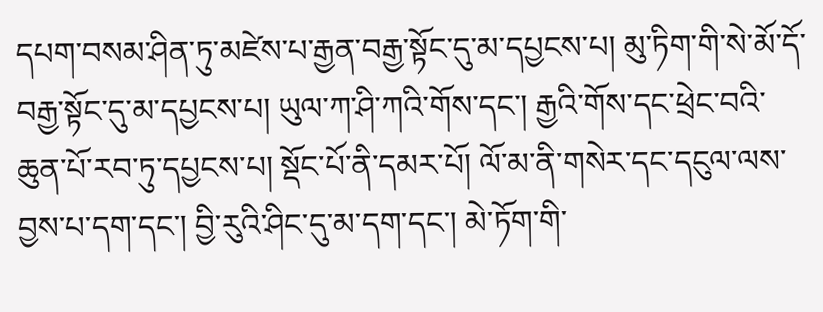དཔག་བསམ་ཤིན་ཏུ་མཛེས་པ་རྒྱན་བརྒྱ་སྟོང་དུ་མ་དཔྱངས་པ། མུ་ཏིག་གི་སེ་མོ་དོ་བརྒྱ་སྟོང་དུ་མ་དཔྱངས་པ། ཡུལ་ཀ་ཤི་ཀའི་གོས་དང་། རྒྱའི་གོས་དང་ཕྲེང་བའི་ཆུན་པོ་རབ་ཏུ་དཔྱངས་པ། སྡོང་པོ་ནི་དམར་པོ། ལོ་མ་ནི་གསེར་དང་དངུལ་ལས་བྱས་པ་དག་དང་། བྱི་རུའི་ཤིང་དུ་མ་དག་དང་། མེ་ཏོག་གི་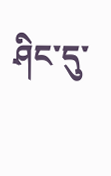ཤིང་དུ་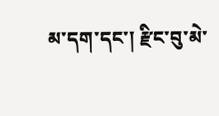མ་དག་དང་། རྫིང་བུ་མེ་